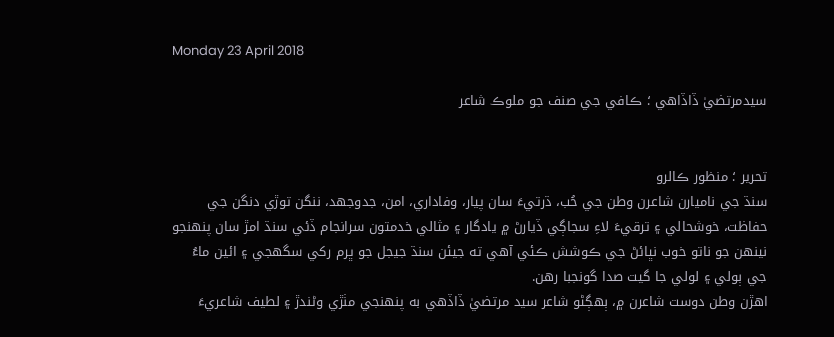Monday 23 April 2018

سيدمرتضيٰ ڏاڏاهي ؛ ڪافي جي صنف جو ملوڪ شاعر


تحرير ؛ منظور ڪالرو
سنڌ جي ناميارن شاعرن وطن جي حُب، ڌرتيءَ سان پيار، وفاداري، امن، جدوجهد، ننگن توڙي دنگن جي حفاظت، خوشحالي ۽ ترقيءَ لاءِ سجاڳي ڏيارڻ ۾ يادگار ۽ مثالي خدمتون سرانجام ڏئي سنڌ امڙ سان پنهنجو نينهن جو ناتو خوب نڀائڻ جي ڪوشش ڪئي آهي ته جيئن سنڌ جيجل جو ڀرم رکي سگهجي ۽ ائين ماءُ جي ٻولي ۽ لولي جا گيت صدا گونجبا رهن.
اهڙن وطن دوست شاعرن ۾، ٻهڳڻو شاعر سيد مرتضيٰ ڏاڏهي به پنهنجي مٺڙي وڻندڙ ۽ لطيف شاعريءَ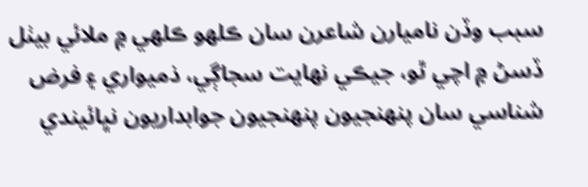سبب وڏن ناميارن شاعرن سان ڪلهو ڪلهي ۾ ملائي بيٺل ڏسڻ ۾ اچي ٿو، جيڪي نهايت سجاڳي، ذميواري ۽ فرض شناسي سان پنهنجيون پنهنجيون جوابداريون نڀائيندي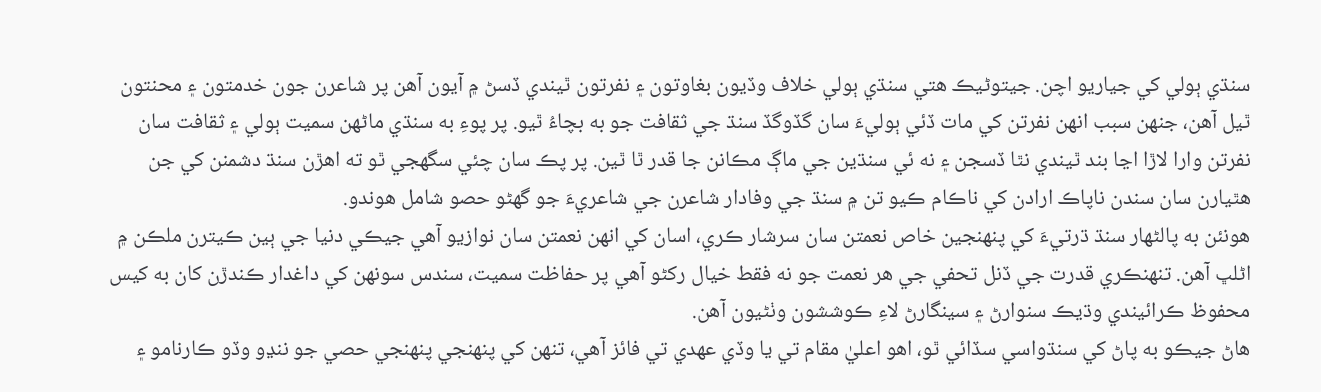سنڌي ٻولي کي جياريو اچن. جيتوڻيڪ هتي سنڌي ٻولي خلاف وڏيون بغاوتون ۽ نفرتون ٿيندي ڏسڻ ۾ آيون آهن پر شاعرن جون خدمتون ۽ محنتون ٿيل آهن، جنهن سبب انهن نفرتن کي مات ڏئي ٻوليءَ سان گڏوگڏ سنڌ جي ثقافت جو به بچاءُ ٿيو. پر پوءِ به سنڌي ماڻهن سميت ٻولي ۽ ثقافت سان نفرتن وارا لاڙا اڃا بند ٿيندي نٿا ڏسجن ۽ نه ئي سنڌين جي ماڳ مڪانن جا قدر ٿا ٿين. پر پڪ سان چئي سگهجي ٿو ته اهڙن سنڌ دشمنن کي جن هٿيارن سان سندن ناپاڪ ارادن کي ناڪام ڪيو تن ۾ سنڌ جي وفادار شاعرن جي شاعريءَ جو گهڻو حصو شامل هوندو.
هونئن به پالڻهار سنڌ ڌرتيءَ کي پنهنجين خاص نعمتن سان سرشار ڪري، اسان کي انهن نعمتن سان نوازيو آهي جيڪي دنيا جي ٻين ڪيترن ملڪن ۾ اڻلڀ آهن. تنهنڪري قدرت جي ڏنل تحفي جي هر نعمت جو نه فقط خيال رکڻو آهي پر حفاظت سميت، سندس سونهن کي داغدار ڪندڙن کان به کيس محفوظ ڪرائيندي وڌيڪ سنوارڻ ۽ سينگارڻ لاءِ ڪوششون وٺڻيون آهن.
هاڻ جيڪو به پاڻ کي سنڌواسي سڏائي ٿو، اهو اعليٰ مقام تي يا وڏي عهدي تي فائز آهي، تنهن کي پنهنجي پنهنجي حصي جو ننڍو وڏو ڪارنامو ۽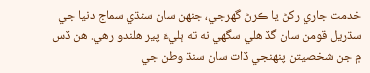خدمت جاري رکڻ يا ڪرڻ گهرجي، جنهن سان سنڌي سماج دنيا جي سڌريل قومن سان گڏ هلي سگهي نه ته ٻليءَ پير هلندو رهي. هن ڏس ۾ جن شخصيتن پنهنجي ڏات سان سنڌ وطن جي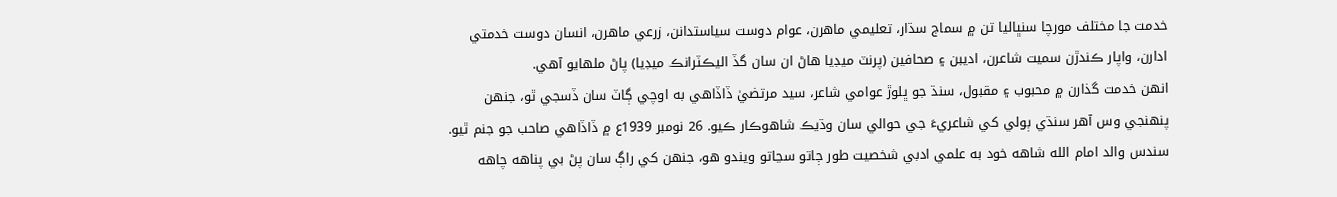خدمت جا مختلف مورچا سنڀاليا تن ۾ سماج سڌار، تعليمي ماهرن، عوام دوست سياستدانن، زرعي ماهرن، انسان دوست خدمتي ادارن، واپار ڪندڙن سميت شاعرن، اديبن ۽ صحافين (پرنٽ ميڊيا هاڻ ان سان گڏ اليڪٽرانڪ ميڊيا) پاڻ ملهايو آهي.
انهن خدمت گذارن ۾ محبوب ۽ مقبول، سنڌ جو ڀلوڙ عوامي شاعر، سيد مرتضيٰ ڏاڏاهي به اوچي ڳاٽ سان ڏسجي ٿو، جنهن پنهنجي وس آهر سنڌي ٻولي کي شاعريءَ جي حوالي سان وڌيڪ شاهوڪار ڪيو. 26 نومبر 1939ع ۾ ڏاڏاهي صاحب جو جنم ٿيو. سندس والد امام الله شاهه خود به علمي ادبي شخصيت طور ڄاتو سڃاتو ويندو هو، جنهن کي راڳ سان پڻ بي پناهه چاهه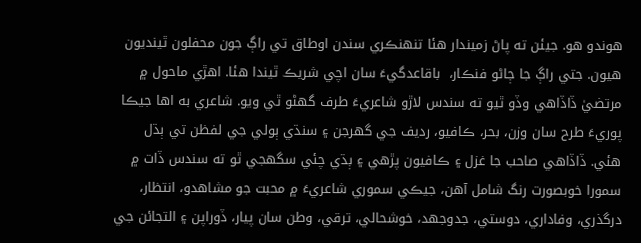هوندو هو. جيئن ته پاڻ زميندار هئا تنهنڪري سندن اوطاق تي راڳ جون محفلون ٿينديون هيون. جتي راڳ جا ڄاڻو فنڪار،  باقاعدگيءَ سان اچي شريڪ ٿيندا هئا. اهڙي ماحول ۾ مرتضيٰ ڏاڏاهي وڏو ٿيو ته سندس لاڙو شاعريءَ طرف گهڻو ٿي ويو. شاعري به اها جيڪا پوريءَ طرح سان وزن، بحر، ڪافيو، رديف جي گهرجن ۽ سنڌي ٻولي جي لفظن تي ٻڌل هئي. ڏاڏاهي صاحب جا غزل ۽ ڪافيون پڙهي ۽ ٻڌي چئي سگهجي ٿو ته سندس ڏات ۾ سمورا خوبصورت رنگ شامل آهن، جيڪي سموري شاعريءَ ۾ محبت جو مشاهدو، انتظار، درگذري، وفاداري، دوستي، جدوجهد، خوشحالي، ترقي، وطن سان پيار، ڏوراپن ۽ التجائن جي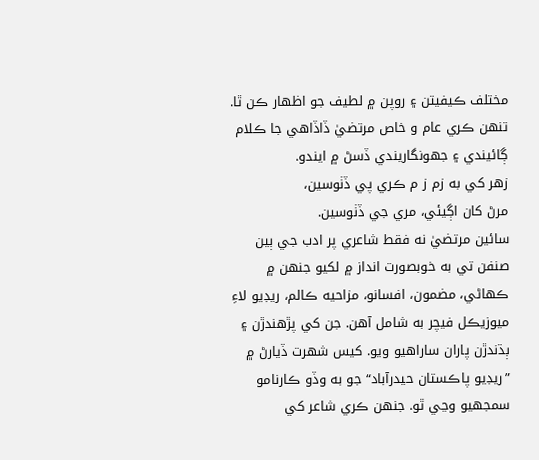مختلف ڪيفيتن ۽ روپن ۾ لطيف جو اظهار ڪن ٿا. تنهن ڪري عام و خاص مرتضيٰ ڏاڏاهي جا ڪلام ڳائيندي ۽ جهونگاريندي ڏسڻ ۾ ايندو.
زهر کي به زم ز م ڪري پي ڏٺوسين،
مرڻ کان اڳيئي، مري جي ڏٺوسين.
سائين مرتضيٰ نه فقط شاعري پر ادب جي ٻين صنفن تي به خوبصورت انداز ۾ لکيو جنهن ۾ ڪهاڻي، مضمون، افسانو، مزاحيه ڪالم، ريڊيو لاءِ ميوزيڪل فيچر به شامل آهن. جن کي پڙهندڙن ۽ ٻڌندڙن پاران ساراهيو ويو. کيس شهرت ڏيارڻ ۾ ”ريڊيو پاڪستان حيدرآباد“ جو به وڏو ڪارنامو سمجهيو وڃي ٿو. جنهن ڪري شاعر کي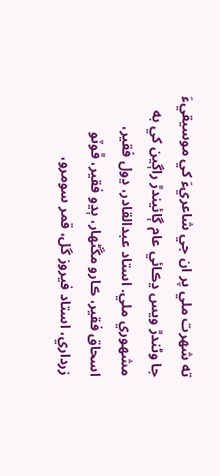ته شهرت ملي پر ان جي شاعريءَ کي موسيقيءَ جا وڻندڙ ويس ڍڪائي عام ڳائيندڙ راڳين کي به مشهوري ملي. استاد عبدالقادر، ڍول فقير، اسحاق فقير، ڪارو مڱڻهار، ٻڍو فقير، ڦوٽو زرداري، استاد فيروز گل، قمر سومرو،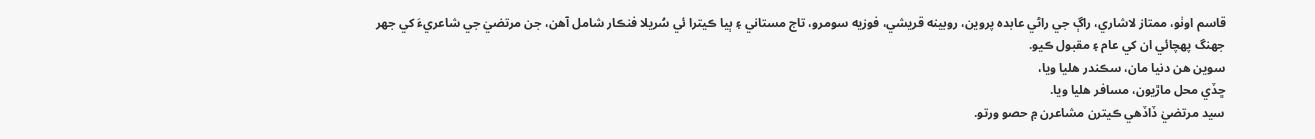قاسم اوٺو، ممتاز لاشاري، راڳ جي راڻي عابده پروين، روبينه قريشي، فوزيه سومرو، تاج مستاني ۽ ٻيا ڪيترا ئي سُريلا فنڪار شامل آهن، جن مرتضيٰ جي شاعريءَ کي جهر جهنگ پهچائي ان کي عام ۽ مقبول ڪيو.
سوين هن دنيا مان، سڪندر هليا ويا،
ڇڏي محل ماڙيون، مسافر هليا ويا.
سيد مرتضيٰ ڏاڏهي ڪيترن مشاعرن ۾ حصو ورتو.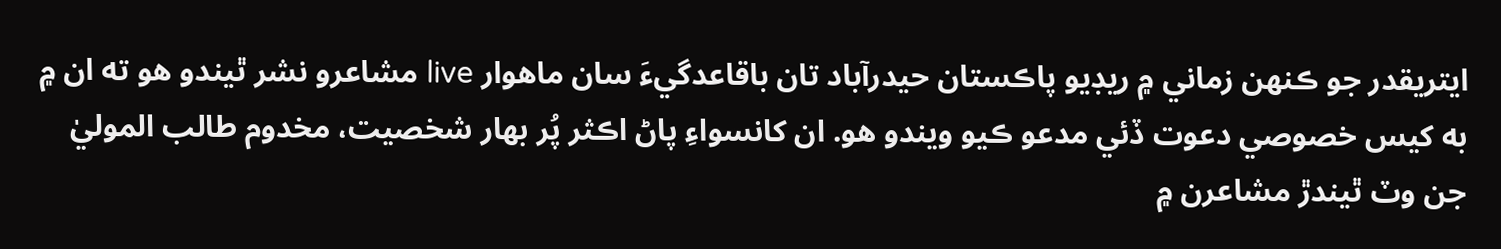ايتريقدر جو ڪنهن زماني ۾ ريڊيو پاڪستان حيدرآباد تان باقاعدگيءَ سان ماهوار live مشاعرو نشر ٿيندو هو ته ان ۾ به کيس خصوصي دعوت ڏئي مدعو ڪيو ويندو هو. ان کانسواءِ پاڻ اڪثر پُر بهار شخصيت، مخدوم طالب الموليٰ جن وٽ ٿيندڙ مشاعرن ۾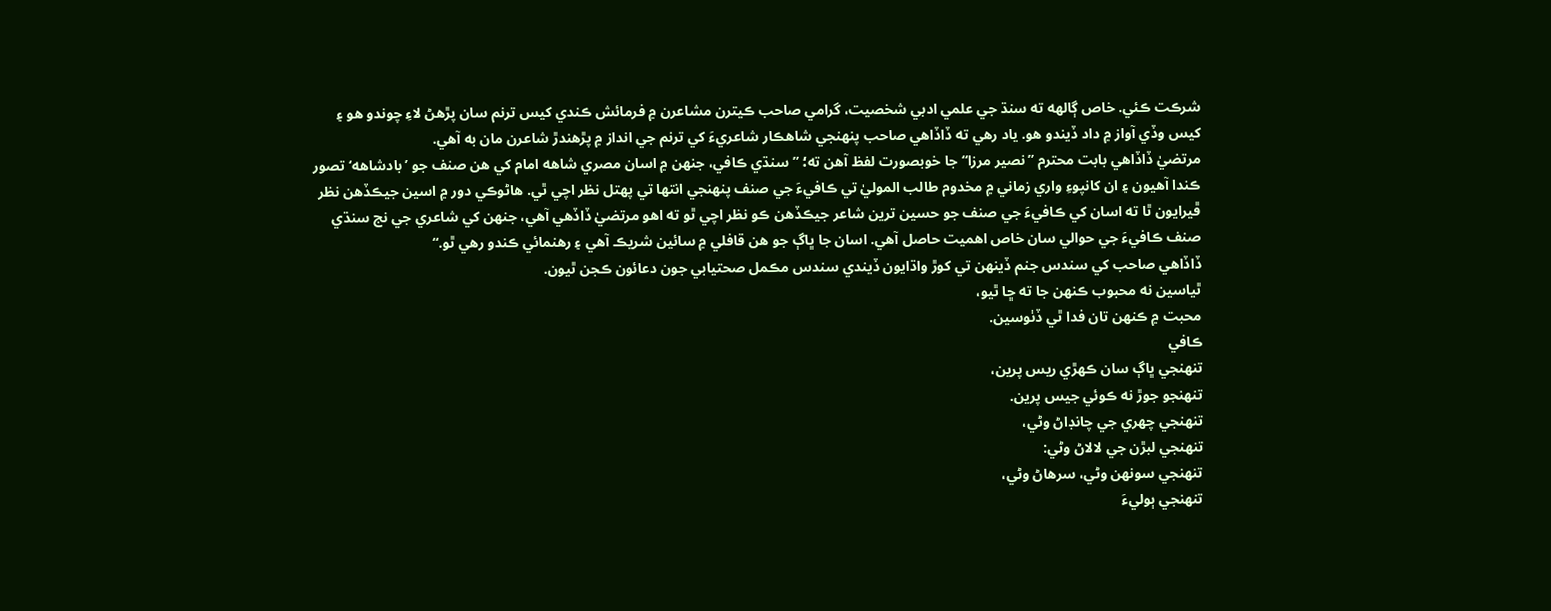شرڪت ڪئي. خاص ڳالهه ته سنڌ جي علمي ادبي شخصيت، گرامي صاحب ڪيترن مشاعرن ۾ فرمائش ڪندي کيس ترنم سان پڙهڻ لاءِ چوندو هو ۽ کيس وڏي آواز ۾ داد ڏيندو هو. ياد رهي ته ڏاڏاهي صاحب پنهنجي شاهڪار شاعريءَ کي ترنم جي انداز ۾ پڙهندڙ شاعرن مان به آهي.
مرتضيٰ ڏاڏاهي بابت محترم ”نصير مرزا“ جا خوبصورت لفظ آهن ته؛ ”سنڌي ڪافي، جنهن ۾ اسان مصري شاهه امام کي هن صنف جو ’بادشاهه‘ تصور ڪندا آهيون ۽ ان کانپوءِ واري زماني ۾ مخدوم طالب الموليٰ تي ڪافيءَ جي صنف پنهنجي انتها تي پهتل نظر اچي ٿي. هاڻوڪي دور ۾ اسين جيڪڏهن نظر ڦيرايون ٿا ته اسان کي ڪافيءَ جي صنف جو حسين ترين شاعر جيڪڏهن ڪو نظر اچي ٿو ته اهو مرتضيٰ ڏاڏهي آهي، جنهن کي شاعري جي نج سنڌي صنف ڪافيءَ جي حوالي سان خاص اهميت حاصل آهي. اسان جا ڀاڳ جو هن قافلي ۾ سائين شريڪ آهي ۽ رهنمائي ڪندو رهي ٿو.“
ڏاڏاهي صاحب کي سندس جنم ڏينهن تي کوڙ واڌايون ڏيندي سندس مڪمل صحتيابي جون دعائون ڪجن ٿيون.
ٿياسين نه محبوب ڪنهن جا ته ڇا ٿيو،
محبت ۾ ڪنهن تان فدا ٿي ڏٺوسين.
ڪافي
تنهنجي ڀاڳ سان ڪهڙي ريس پرين،
تنهنجو جوڙ نه ڪوئي جيس پرين.
تنهنجي چهري جي چانڊاڻ وڻي،
تنهنجي لبڙن جي لالاڻ وڻي:
تنهنجي سونهن وڻي، سرهاڻ وڻي،
تنهنجي ٻوليءَ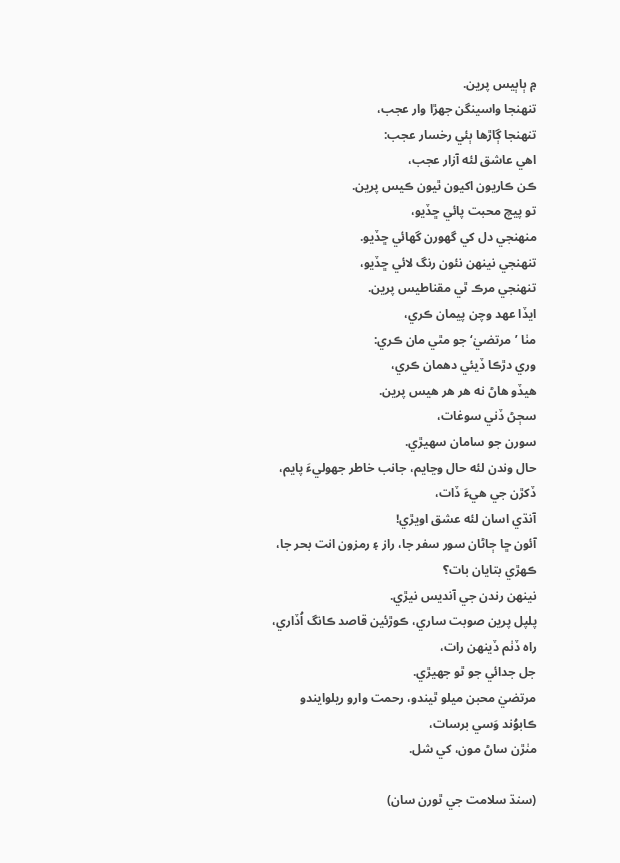۾ ٻاٻيس پرين.
تنهنجا واسينگن جهڙا وار عجب،
تنهنجا ڳاڙها ٻئي رخسار عجب:
اهي عاشق لئه آزار عجب،
ڪن ڪاريون اکيون ٿيون ڪيس پرين.
تو پيچ محبت پائي ڇڏيو،
منهنجي دل کي گهورن گهائي ڇڏيو.
تنهنجي نينهن نئون رنگ لائي ڇڏيو،
تنهنجي مرڪ ٿي مقناطيس پرين.
ايڏا عهد وچن پيمان ڪري،
مٺا ’مرتضيٰ‘ جو مٿي مان ڪري:
وري دڙڪا ڏيئي دهمان ڪري،
هيڏو هاڻ نه هر هر هيس پرين.
سڄڻ ڏني سوغات،
سورن جو سامان سهيڙي.
حال وندن لئه حال وڃايم، جانب خاطر جهوليءَ پايم،
ڏکڙن جي هيءَ ڏات،
آنڌي اسان لئه عشق اويڙي!
آئون ڇا ڄاڻان سور سفر جا، راز ۽ رمزون انت بحر جا،
ڪهڙي بتايان بات؟
نينهن رندن جي آنديس نيڙي.
پلپل پرين صوبت ساري، ڪوڙئين قاصد ڪانگ اُڏاري،
راه ڏٺم ڏينهن رات،
جل جدائي جو ٿو جهيڙي.
مرتضيٰ محبن ميلو ٿيندو، رحمت وارو ريلوايندو
ڪابوُند وَسي برسات،
مٺڙن ساڻ مون، کي شل.

(سنڌ سلامت جي ٿورن سان)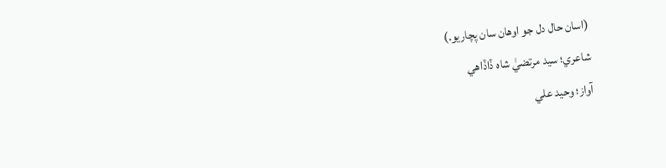(اسان حال دل جو اوهان سان پچاريو.)
شاعري؛ سيد مرتضيٰ شاه ڏاڏاهي
آواز؛ وحيد علي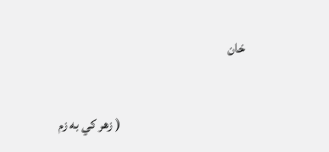خان


                                              ( زهر کي به زم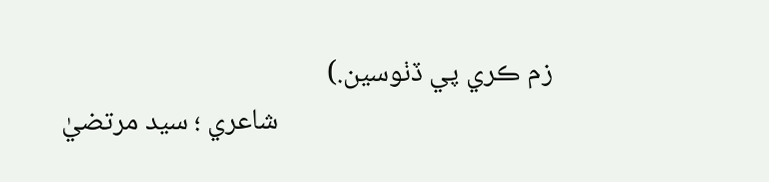زم ڪري پي ڏٺوسين.)
                                           شاعري ؛ سيد مرتضيٰ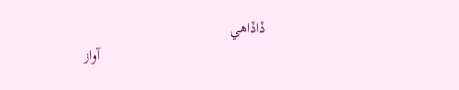ڏاڏاهي
                                            آواز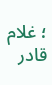؛ غلام قادر